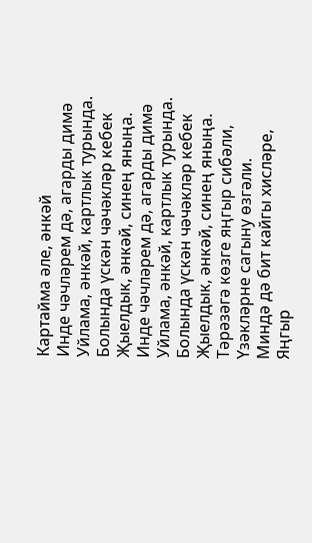Картайма әле, әнкәй
Инде чәчләрем дә, агарды димә
Уйлама, әнкәй, картлык турында.
Болында үскән чәчәкләр кебек
Җыелдык, әнкәй, синең яныңа.
Инде чәчләрем дә, агарды димә
Уйлама, әнкәй, картлык турында.
Болында үскән чәчәкләр кебек
Җыелдык, әнкәй, синең яныңа.
Тәрәзәгә көзге яңгыр сибәли,
Үзәкләрне сагыну өзгәли.
Миндә дә бит кайгы хисләре,
Яңгыр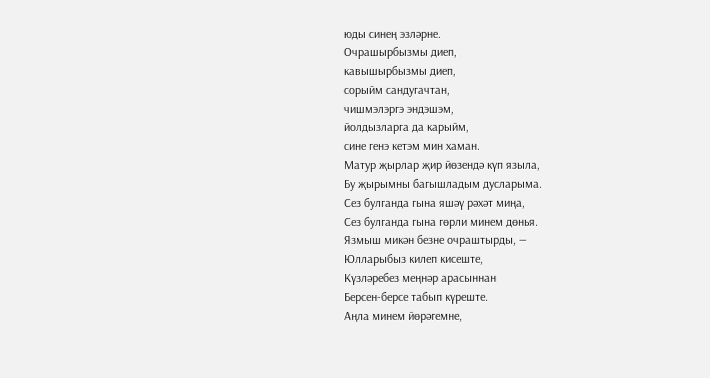юды синең эзләрне.
Очрашырбызмы диеп,
кавышырбызмы диеп,
сорыйм сандугачтан,
чишмэлэргэ эндэшэм,
йолдызларга да карыйм,
сине генэ кетэм мин хаман.
Матур җырлар җир йөзендә күп языла,
Бу җырымны багышладым дусларыма.
Сез булганда гына яшәү рәхәт миңа,
Сез булганда гына гөрли минем дөнья.
Язмыш микән безне очраштырды, —
Юлларыбыз килеп кисеште,
Күзләребез меңнәр арасыннан
Берсен-берсе табып күреште.
Аңла минем йөрәгемне,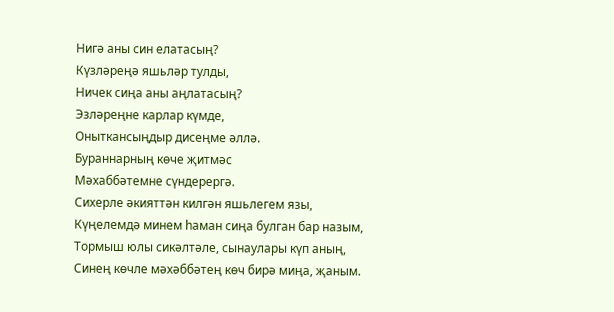Нигә аны син елатасың?
Күзләреңә яшьләр тулды,
Ничек сиңа аны аңлатасың?
Эзләреңне карлар күмде,
Оныткансыңдыр дисеңме әллә.
Бураннарның көче җитмәс
Мәхаббәтемне сүндерергә.
Сихерле әкияттән килгән яшьлегем язы,
Күңелемдә минем һаман сиңа булган бар назым,
Тормыш юлы сикәлтәле, сынаулары күп аның,
Синең көчле мәхәббәтең көч бирә миңа, җаным.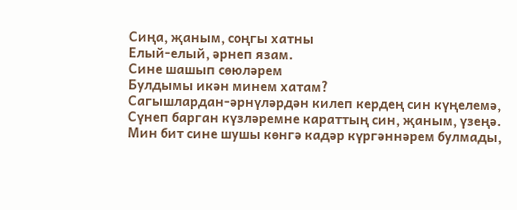Сиңа, җаным, соңгы хатны
Елый-елый, әрнеп язам.
Сине шашып сөюләрем
Булдымы икән минем хатам?
Сагышлардан-әрнүләрдән килеп кердең син күңелемә,
Сүнеп барган күзләремне караттың син, җаным, үзеңә.
Мин бит сине шушы көнгә кадәр күргәннәрем булмады,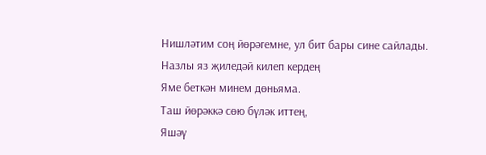Нишләтим соң йөрәгемне, ул бит бары сине сайлады.
Назлы яз җиледәй килеп кердең
Яме беткән минем дөньяма.
Таш йөрәккә сөю бүләк иттең,
Яшәү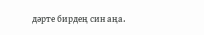дәрте бирдең син аңа.